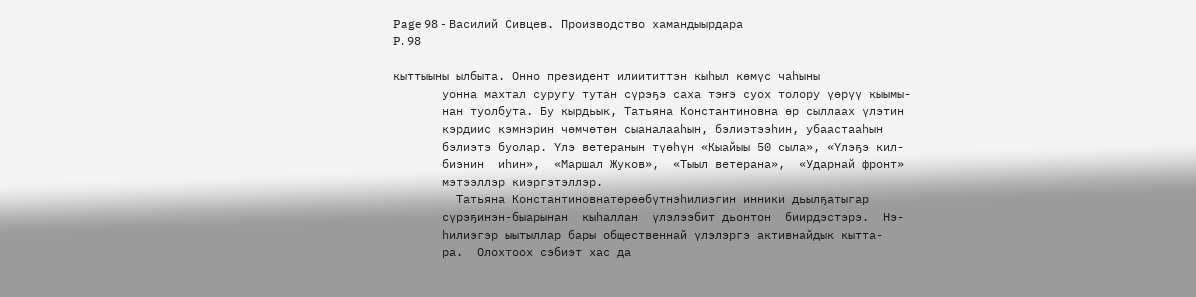Page 98 - Василий Сивцев. Производство хамандыырдара
P. 98

кыттыыны ылбыта. Онно президент илиититтэн кыһыл көмүс чаһыны
       уонна махтал суругу тутан сүрэҕэ саха тэҥэ суох толору үөрүү кыымы-
       нан туолбута. Бу кырдьык, Татьяна Константиновна өр сыллаах үлэтин
       кэрдиис кэмнэрин чөмчөтөн сыаналааһын, бэлиэтээһин, убаастааһын
       бэлиэтэ буолар. Үлэ ветеранын түөһүн «Кыайыы 50 сыла», «Үлэҕэ кил-
       биэнин  иһин»,  «Маршал Жуков»,  «Тыыл ветерана»,  «Ударнай фронт»
       мэтээллэр киэргэтэллэр.
         Татьяна Константиновнатөрөөбүтнэһилиэгин инники дьылҕатыгар
       сүрэҕинэн-быарынан  кыһаллан  үлэлээбит дьонтон  биирдэстэрэ.  Нэ-
       һилиэгэр ыытыллар бары общественнай үлэлэргэ активнайдык кытта-
       ра.  Олохтоох сэбиэт хас да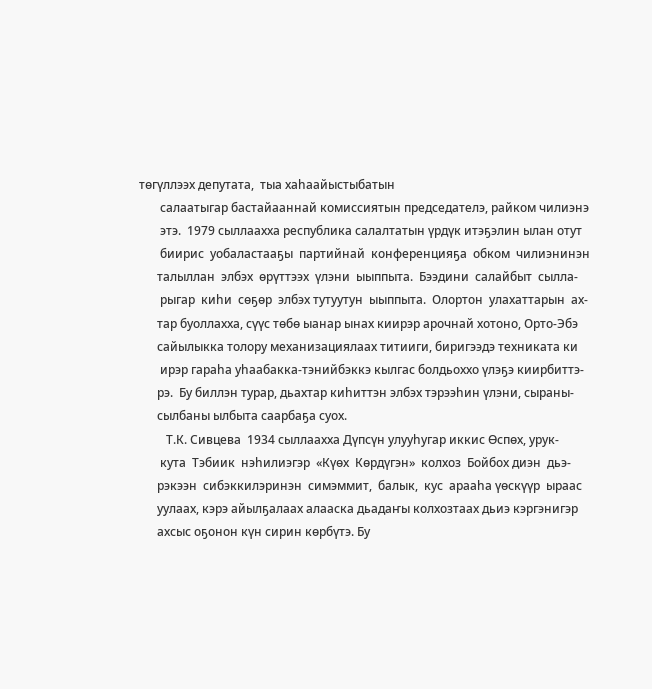төгүллээх депутата,  тыа хаһаайыстыбатын
       салаатыгар бастайааннай комиссиятын председателэ, райком чилиэнэ
       этэ.  1979 сыллаахха республика салалтатын үрдүк итэҕэлин ылан отут
       биирис  уобаластааҕы  партийнай  конференцияҕа  обком  чилиэнинэн
      талыллан  элбэх  өрүттээх  үлэни  ыыппыта.  Бээдини  салайбыт  сылла-
       рыгар  киһи  сөҕөр  элбэх тутуутун  ыыппыта.  Олортон  улахаттарын  ах-
      тар буоллахха, сүүс төбө ыанар ынах киирэр арочнай хотоно, Орто-Эбэ
      сайылыкка толору механизациялаах титииги, биригээдэ техниката ки
       ирэр гараһа уһаабакка-тэнийбэккэ кылгас болдьоххо үлэҕэ киирбиттэ-
      рэ.  Бу биллэн турар, дьахтар киһиттэн элбэх тэрээһин үлэни, сыраны-
      сылбаны ылбыта саарбаҕа суох.
         Т.К. Сивцева  1934 сыллаахха Дүпсүн улууһугар иккис Өспөх, урук-
       кута  Тэбиик  нэһилиэгэр  «Күөх  Көрдүгэн»  колхоз  Бойбох диэн  дьэ-
      рэкээн  сибэккилэринэн  симэммит,  балык,  кус  арааһа үөскүүр  ыраас
      уулаах, кэрэ айылҕалаах алааска дьадаҥы колхозтаах дьиэ кэргэнигэр
      ахсыс оҕонон күн сирин көрбүтэ. Бу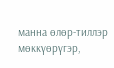манна өлөр-тиллэр мөккүөрүгэр,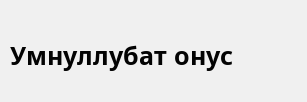Умнуллубат онус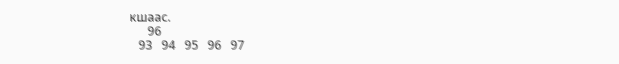кшаас.
      96
   93   94   95   96   97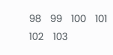98   99   100   101   102   103